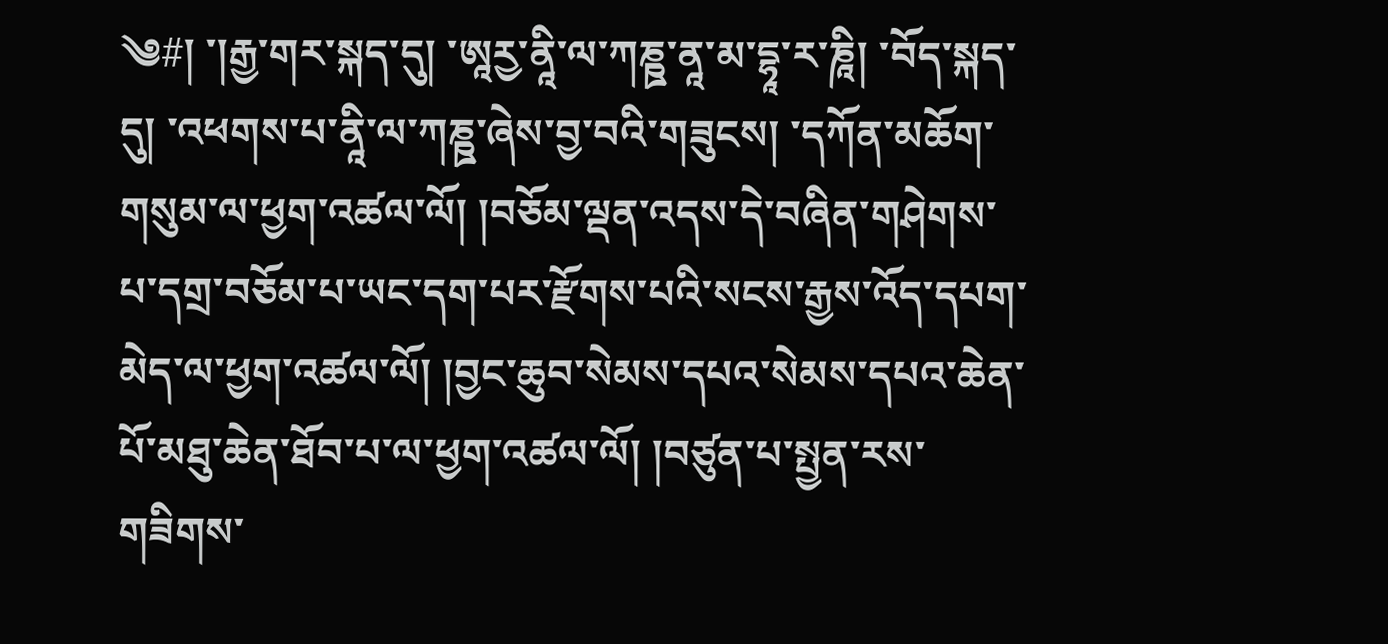༄#། ་།རྒྱ་གར་སྐད་དུ། ་ཨཱརྱ་ནཱི་ལ་ཀཎྛ་ནཱ་མ་དྷཱ་ར་ཎཱི། ་བོད་སྐད་དུ། ་འཕགས་པ་ནཱི་ལ་ཀཎྛ་ཞེས་བྱ་བའི་གཟུངས། ་དཀོན་མཆོག་གསུམ་ལ་ཕྱག་འཚལ་ལོ། །བཅོམ་ལྡན་འདས་དེ་བཞིན་གཤེགས་པ་དགྲ་བཅོམ་པ་ཡང་དག་པར་རྫོགས་པའི་སངས་རྒྱས་འོད་དཔག་མེད་ལ་ཕྱག་འཚལ་ལོ། །བྱང་ཆུབ་སེམས་དཔའ་སེམས་དཔའ་ཆེན་པོ་མཐུ་ཆེན་ཐོབ་པ་ལ་ཕྱག་འཚལ་ལོ། །བཙུན་པ་སྤྱན་རས་གཟིགས་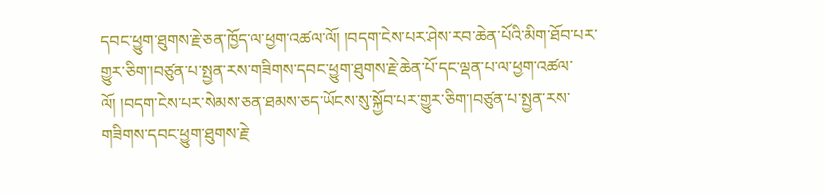དབང་ཕྱུག་ཐུགས་རྗེ་ཅན་ཁྱོད་ལ་ཕྱག་འཚལ་ལོ། །བདག་ངེས་པར་ཤེས་རབ་ཆེན་པོའི་མིག་ཐོབ་པར་གྱུར་ཅིག་།བཙུན་པ་སྤྱན་རས་གཟིགས་དབང་ཕྱུག་ཐུགས་རྗེ་ཆེན་པོ་དང་ལྡན་པ་ལ་ཕྱག་འཚལ་ལོ། །བདག་ངེས་པར་སེམས་ཅན་ཐམས་ཅད་ཡོངས་སུ་སྐྱོབ་པར་གྱུར་ཅིག་།བཙུན་པ་སྤྱན་རས་གཟིགས་དབང་ཕྱུག་ཐུགས་རྗེ་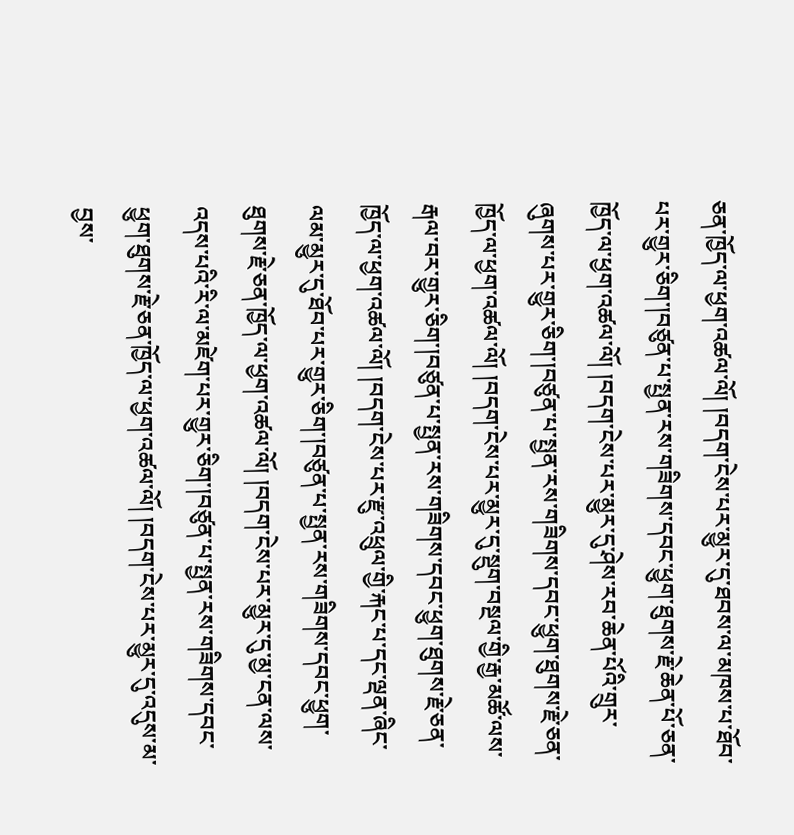ཅན་ཁྱོད་ལ་ཕྱག་འཚལ་ལོ། །བདག་ངེས་པར་མྱུར་དུ་ཐབས་ལ་མཁས་པ་ཐོབ་པར་གྱུར་ཅིག་།བཙུན་པ་སྤྱན་རས་གཟིགས་དབང་ཕྱུག་ཐུགས་རྗེ་ཆེན་པོ་ཅན་ཁྱོད་ལ་ཕྱག་འཚལ་ལོ། །བདག་ངེས་པར་མྱུར་དུ་ཤེས་རབ་ཆེན་པོའི་གྲུར་ཞུགས་པར་གྱུར་ཅིག་།བཙུན་པ་སྤྱན་རས་གཟིགས་དབང་ཕྱུག་ཐུགས་རྗེ་ཅན་ཁྱོད་ལ་ཕྱག་འཚལ་ལོ། །བདག་ངེས་པར་མྱུར་དུ་སྡུག་བསྔལ་གྱི་རྒྱ་མཚོ་ལས་རྒལ་བར་གྱུར་ཅིག་།བཙུན་པ་སྤྱན་རས་གཟིགས་དབང་ཕྱུག་ཐུགས་རྗེ་ཅན་ཁྱོད་ལ་ཕྱག་འཚལ་ལོ། །བདག་ངེས་པར་རྫུ་འཕྲུལ་གྱི་རྐང་པ་དང་ལྡན་ཞིང་ལམ་མྱུར་དུ་ཐོབ་པར་གྱུར་ཅིག་།བཙུན་པ་སྤྱན་རས་གཟིགས་དབང་ཕྱུག་ཐུགས་རྗེ་ཅན་ཁྱོད་ལ་ཕྱག་འཚལ་ལོ། །བདག་ངེས་པར་མྱུར་དུ་མྱ་ངན་ལས་འདས་པའི་རི་ལ་མཛེག་པར་གྱུར་ཅིག་།བཙུན་པ་སྤྱན་རས་གཟིགས་དབང་ཕྱུག་ཐུགས་རྗེ་ཅན་ཁྱོད་ལ་ཕྱག་འཚལ་ལོ། །བདག་ངེས་པར་མྱུར་དུ་འདུས་མ་བྱས་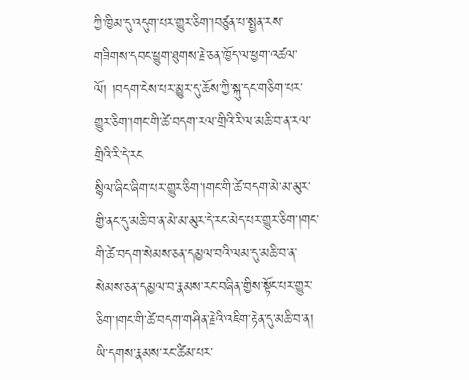ཀྱི་ཁྱིམ་དུ་འདུག་པར་གྱུར་ཅིག་།བཙུན་པ་སྤྱན་རས་གཟིགས་དབང་ཕྱུག་ཐུགས་རྗེ་ཅན་ཁྱོད་ལ་ཕྱག་འཚལ་ལོ། །བདག་ངེས་པར་མྱུར་དུ་ཆོས་ཀྱི་སྐུ་དང་གཅིག་པར་གྱུར་ཅིག་།གང་གི་ཚེ་བདག་རལ་གྲིའི་རི་ལ་མཆི་བ་ན་རལ་གྲིའི་རི་དེ་རང
སྙིལ་ཞིང་ཞིག་པར་གྱུར་ཅིག་།གང་གི་ཚེ་བདག་མེ་མ་མུར་གྱི་ནང་དུ་མཆི་བ་ན་མེ་མ་མུར་དེ་རང་མེད་པར་གྱུར་ཅིག་།གང་གི་ཚེ་བདག་སེམས་ཅན་དམྱལ་བའི་ལམ་དུ་མཆི་བ་ན་སེམས་ཅན་དམྱལ་བ་རྣམས་རང་བཞིན་གྱིས་སྟོང་པར་གྱུར་ཅིག་།གང་གི་ཚེ་བདག་གཤིན་རྗེའི་འཇིག་རྟེན་དུ་མཆི་བ་ན། ཡི་དགས་རྣམས་རང་ཚིམ་པར་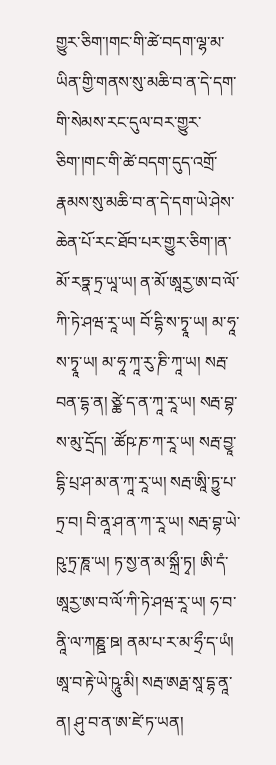གྱུར་ཅིག་།གང་གི་ཚེ་བདག་ལྷ་མ་ཡིན་གྱི་གནས་སུ་མཆི་བ་ན་དེ་དག་གི་སེམས་རང་དུལ་བར་གྱུར་ཅིག་།གང་གི་ཚེ་བདག་དུད་འགྲོ་རྣམས་སུ་མཆི་བ་ན་དེ་དག་ཡེ་ཤེས་ཆེན་པོ་རང་ཐོབ་པར་གྱུར་ཅིག་།ན་མོ་རཏྣ་ཏྲ་ཡཱ་ཡ། ན་མོ་ཨཱརྱ་ཨ་བ་ལོ་ཀི་ཏེ་ཤཝ་རཱ་ཡ། བོ་དྷི་ས་ཏྭཱ་ཡ། མ་ཧཱ་ས་ཏྭཱ་ཡ། མ་ཧཱ་ཀཱ་རུ་ཎི་ཀཱ་ཡ། སརྦ་བན་དྷ་ན། ཙྪེ་ད་ན་ཀཱ་རཱ་ཡ། སརྦ་བྷ་ས་མུ་དྲོད། ་ཚོཥ་ཎ་ཀ་རཱ་ཡ། སརྦ་བྱཱ་དྷི་པྲ་ཤ་མ་ན་ཀཱ་རཱ་ཡ། སརྦ་ཨཱི་ཏྱུ་པ་ཏྲ་བ། བི་ནཱ་ཤ་ན་ཀ་རཱ་ཡ། སརྦ་བྷ་ཡེ་ཥུ་ཏྲ་ཎཱ་ཡ། ཏ་སྱ་ན་མ་སྐྲྀ་ཏྭ། ཨི་དཾ་ཨཱརྱ་ཨ་བ་ལོ་ཀི་ཏེ་ཤཝ་རཱ་ཡ། ཧ་བ་ནཱི་ལ་ཀཎྛ་ཋ། ནམ་པ་ར་མ་ཧྲྀ་ད་ཡཾ། ཨཱ་བ་རྟེ་ཡེ་ཥཱུ་མི། སརྦ་ཨརྠ་སཱ་དྷ་ནཱ་ན། ཤུ་བ་ན་ཨ་ཛེ་ཏ་ཡན།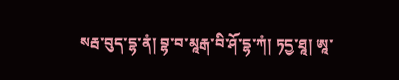སརྦ་བུད་དྷ་ནཾ། བྷ་བ་མཱརྒ་བི་ཤོ་དྷ་ཀཾ། ཏདྱ་ཐཱ། ཨཱ་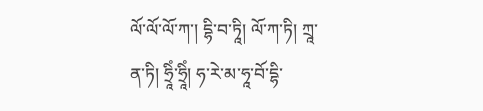ལོ་ལོ་ལོ་ཀ་། དྷི་བ་ཏཱི། ལོ་ཀ་ཏི། ཀྲཱ་ན་ཏི། ཧྲཱིཾ་ཧྲཱིཾ། ཧ་རེ་མ་ཧཱ་བོ་དྷི་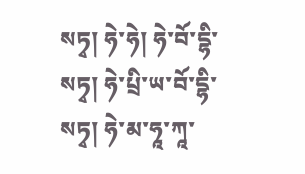སཏྭ། ཧེ་ཧེ། ཧེ་བོ་དྷི་སཏྭ། ཧེ་པྲི་ཡ་བོ་དྷི་སཏྭ། ཧེ་མ་ཧཱ་ཀཱ་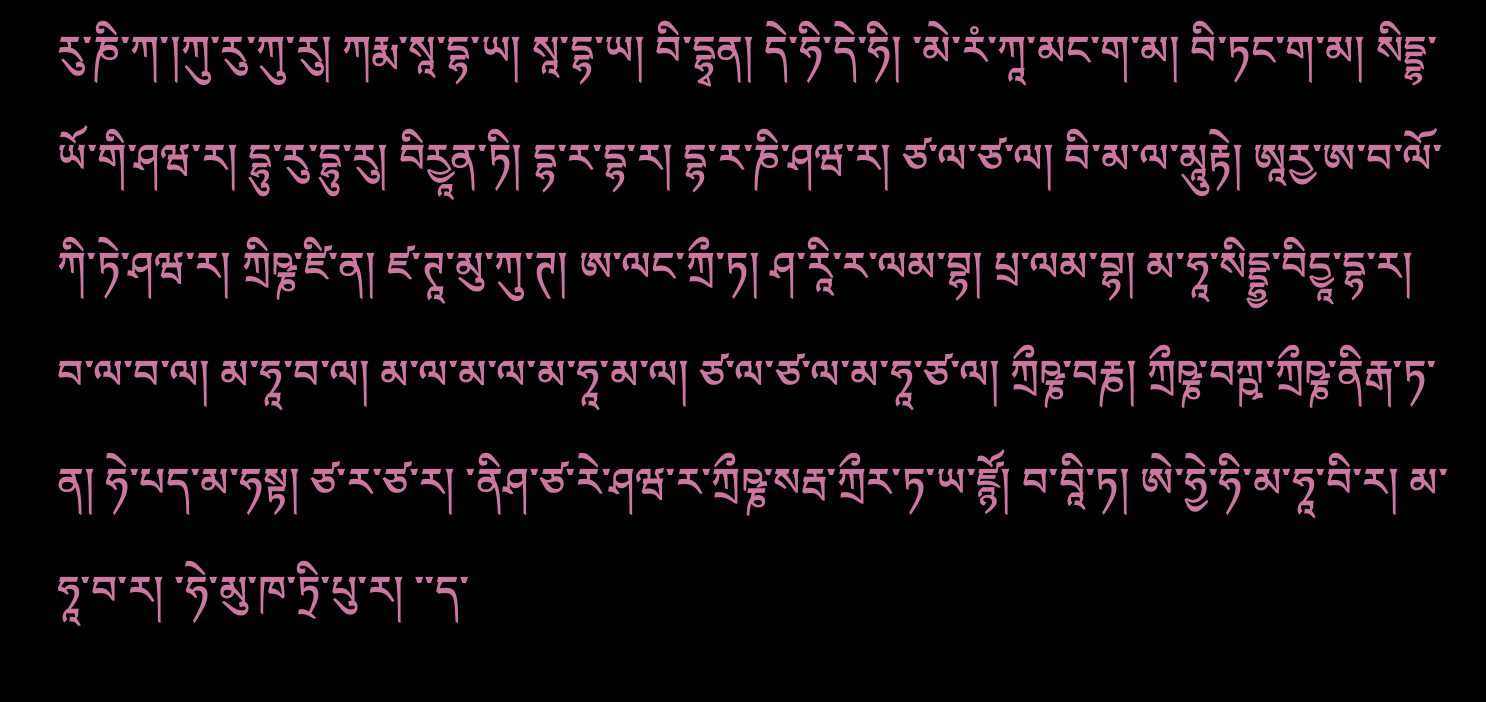རུ་ཎི་ཀ་།ཀུ་རུ་ཀུ་རུ། ཀརྨ་སཱ་དྷ་ཡ། སཱ་དྷ་ཡ། བི་དྷྭན། དེ་ཧི་དེ་ཧི། ་མེ་རཾ་ཀཱ་མང་ག་མ། བི་ཏང་ག་མ། སིདྡྷ་ཡོ་གི་ཤཝ་ར། དྷུ་རུ་དྷུ་རུ། བིརྱཱན་ཏི། དྷ་ར་དྷ་ར། དྷ་ར་ཎི་ཤཝ་ར། ཙ་ལ་ཙ་ལ། བི་མ་ལ་མཱུརྟེ། ཨཱརྱ་ཨ་བ་ལོ་ཀི་ཏེ་ཤཝ་ར། ཀྲིཥྞ་ཛི་ན། ཛ་ཊཱ་མུ་ཀུ་ཊ། ཨ་ལང་ཀྲྀ་ཏ། ཤ་རཱི་ར་ལམ་བྷ། པྲ་ལམ་བྷ། མ་ཧཱ་སིདྡྷྱ་བིདྱཱ་དྷ་ར། བ་ལ་བ་ལ། མ་ཧཱ་བ་ལ། མ་ལ་མ་ལ་མ་ཧཱ་མ་ལ། ཙ་ལ་ཙ་ལ་མ་ཧཱ་ཙ་ལ། ཀྲྀཥྞ་བརྞ། ཀྲྀཥྞ་བཀྵ་ཀྲྀཥྞ་ནིརྒ་ཏ་ན། ཧེ་པད་མ་ཧསྟ། ཙ་ར་ཙ་ར། ་ནིཤ་ཙ་རེ་ཤཝ་ར་ཀྲྀཥྞ་སརྦ་ཀྲྀར་ཏ་ཡ་ཛྙོ། བ་བཱི་ཏ། ཨེ་ཧྱེ་ཧི་མ་ཧཱ་བི་ར། མ་ཧཱ་བ་ར། ་ཧེ་མུ་ཁ་ཏྲི་པུ་ར། ་་ད་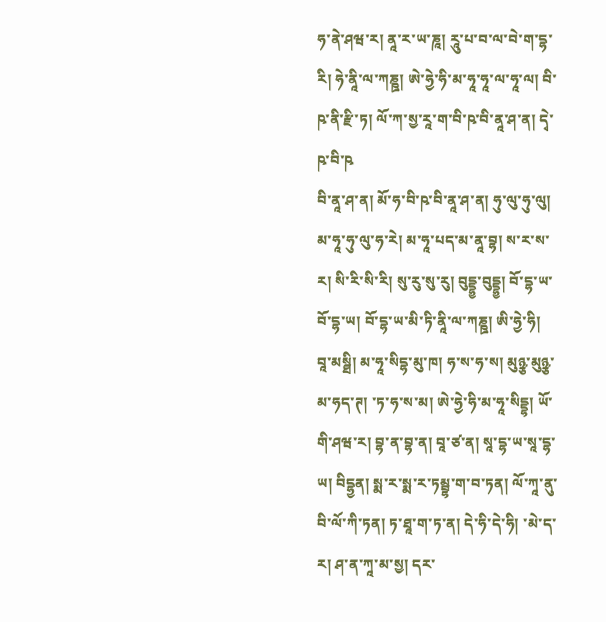ཧ་ནེ་ཤཝ་ར། ནཱ་ར་ཡ་ཎཱ། རཱུ་པ་བ་ལ་བེ་ག་དྷ་རི། ཧེ་ནཱི་ལ་ཀཎྛ། ཨེ་ཧྱེ་ཧི་མ་ཧཱ་ཧཱ་ལ་ཧཱ་ལ། བི་ཥ་ནི་རྫི་ཏ། ལོ་ཀ་སྱ་རཱ་ག་བི་ཥ་བི་ནཱ་ཤ་ན། དྭེ་ཥ་བི་ཥ
བི་ནཱ་ཤ་ན། མོ་ཧ་བི་ཥ་བི་ནཱ་ཤ་ན། ཧུ་ལུ་ཧུ་ལུ། མ་ཧཱ་ཧུ་ལུ་ཧ་རེ། མ་ཧཱ་པད་མ་ནཱ་བྷ། ས་ར་ས་ར། སི་རི་སི་རི། སུ་རུ་སུ་རུ། བུདྡྷྱ་བུདྡྷྱ། བོ་དྷ་ཡ་བོ་དྷ་ཡ། བོ་དྷ་ཡ་མི་ཏི་ནཱི་ལ་ཀཎྛ། ཨི་ཧྱེ་ཧི། བཱ་མསྠི། མ་ཧཱ་སིདྷ་མུ་ཁ། ཧ་ས་ཧ་ས། མུཉྩ་མུཉྩ་མ་ཧད་ཊ། ་ཏ་ཧ་ས་མ། ཨེ་ཧྱེ་ཧི་མ་ཧཱ་སིདྡྷ། ཡོ་གི་ཤཝ་ར། བྷ་ན་བྷ་ན། བཱ་ཙ་ན། སཱ་དྷ་ཡ་སཱ་དྷ་ཡ། བིདྷྱན། སྨ་ར་སྨ་ར་ཏམྦྷ་ག་བ་ཏན། ལོ་ཀཱ་ནུ་བི་ལོ་ཀི་ཏན། ཏ་ཐཱ་ག་ཏ་ན། དེ་ཧི་དེ་ཧི། ་མེ་ད་ར། ཤ་ན་ཀཱ་མ་སྱ། དར་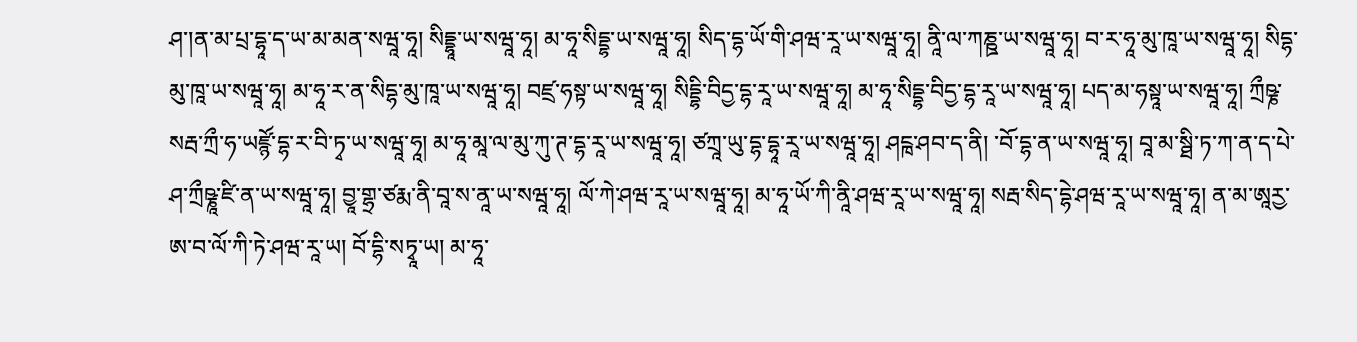ཤ་།ན་མ་པྲ་དྷཱ་ད་ཡ་མ་མན་སཝཱ་ཧཱ། སིདྡྷཱ་ཡ་སཝཱ་ཧཱ། མ་ཧཱ་སིདྡྷ་ཡ་སཝཱ་ཧཱ། སིད་དྷ་ཡོ་གི་ཤཝ་རཱ་ཡ་སཝཱ་ཧཱ། ནཱི་ལ་ཀཎྛ་ཡ་སཝཱ་ཧཱ། བ་ར་ཧཱ་མུ་ཁཱ་ཡ་སཝཱ་ཧཱ། སིདྷ་མུ་ཁཱ་ཡ་སཝཱ་ཧཱ། མ་ཧཱ་ར་ན་སིདྷ་མུ་ཁཱ་ཡ་སཝཱ་ཧཱ། བཛྲ་ཧསྟ་ཡ་སཝཱ་ཧཱ། སིདྡྷི་བིདྱ་དྷ་རཱ་ཡ་སཝཱ་ཧཱ། མ་ཧཱ་སིདྡྷ་བིདྱ་དྷ་རཱ་ཡ་སཝཱ་ཧཱ། པད་མ་ཧསྟཱ་ཡ་སཝཱ་ཧཱ། ཀྲྀཥྞ་སརྦ་ཀྲྀ་ཧ་ཡཛྙོ་དྷ་ར་བི་ཏྭ་ཡ་སཝཱ་ཧཱ། མ་ཧཱ་མཱ་ལ་མུ་ཀུ་ཊ་དྷ་རཱ་ཡ་སཝཱ་ཧཱ། ཙཀྲཱ་ཡུ་དྷ་དྷཱ་རཱ་ཡ་སཝཱ་ཧཱ། ཤངྑ་ཤབ་ད་ནི། ་བོ་དྷ་ན་ཡ་སཝཱ་ཧཱ། བཱ་མ་སྠི་ཏ་ཀ་ན་ད་པེ་ཤ་ཀྲྀཥྞཱ་ཛི་ན་ཡ་སཝཱ་ཧཱ། བྱཱ་གྷྲ་ཙརྨ་ནི་བཱ་ས་ནཱ་ཡ་སཝཱ་ཧཱ། ལོ་ཀེ་ཤཝ་རཱ་ཡ་སཝཱ་ཧཱ། མ་ཧཱ་ཡོ་ཀི་ནཱི་ཤཝ་རཱ་ཡ་སཝཱ་ཧཱ། སརྦ་སིད་དྷེ་ཤཝ་རཱ་ཡ་སཝཱ་ཧཱ། ན་མ་ཨཱརྱ་ཨ་བ་ལོ་ཀི་ཏེ་ཤཝ་རཱ་ཡ། བོ་དྷི་སཏྭཱ་ཡ། མ་ཧཱ་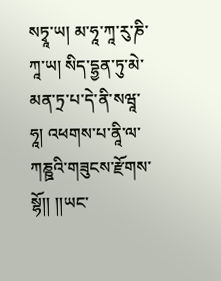སཏྭཱ་ཡ། མ་ཧཱ་ཀཱ་རུ་ཎི་ཀཱ་ཡ། སིད་དྷྱན་ཏུ་མེ་མན་ཏྲ་པ་དེ་ནི་སཝཱ་ཧཱ། འཕགས་པ་ནཱི་ལ་ཀཎྛའི་གཟུངས་རྫོགས་སྷོ།། །།ཡང་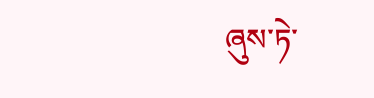ཞུས་ཏེ་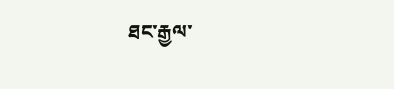ཐང་རྒྱལ་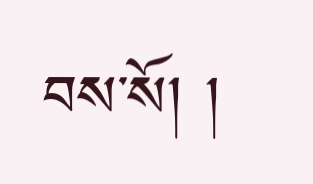བས་སོ། །